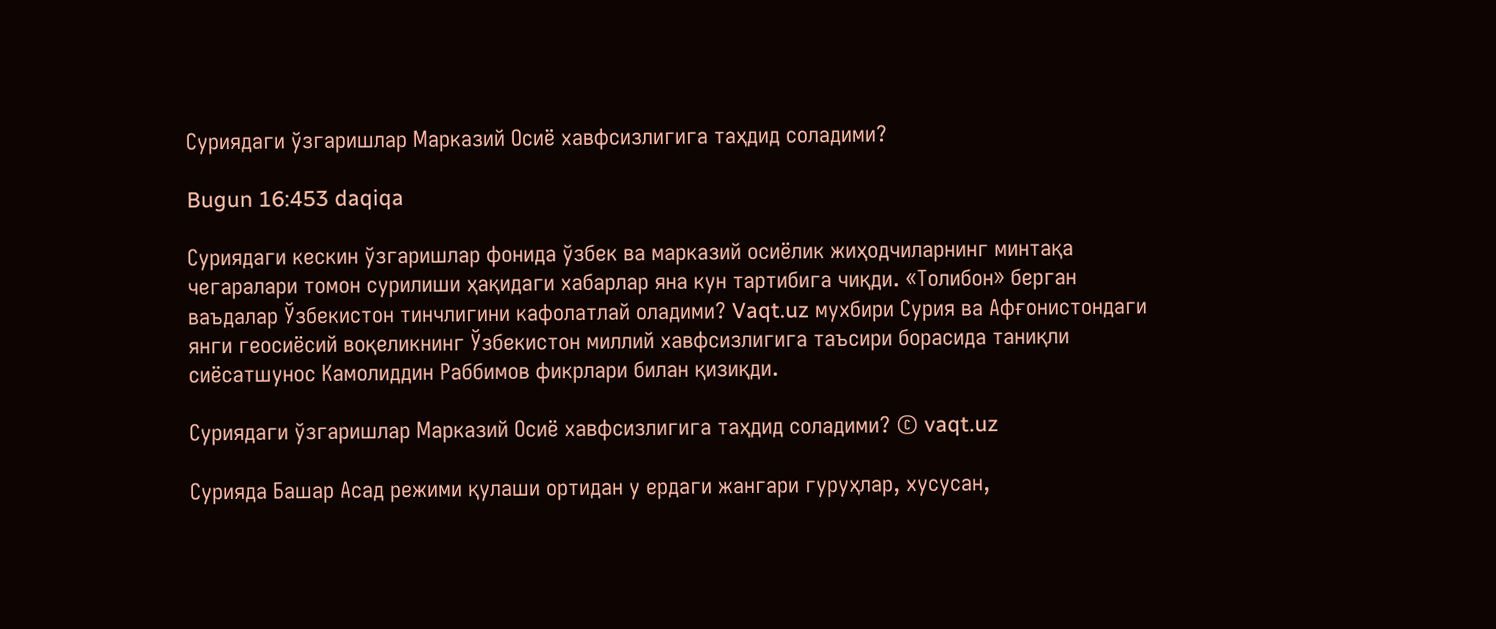Суриядаги ўзгаришлар Марказий Осиё хавфсизлигига таҳдид соладими?

Bugun 16:453 daqiqa

Суриядаги кескин ўзгаришлар фонида ўзбек ва марказий осиёлик жиҳодчиларнинг минтақа чегаралари томон сурилиши ҳақидаги хабарлар яна кун тартибига чиқди. «Толибон» берган ваъдалар Ўзбекистон тинчлигини кафолатлай оладими? Vaqt.uz мухбири Сурия ва Афғонистондаги янги геосиёсий воқеликнинг Ўзбекистон миллий хавфсизлигига таъсири борасида таниқли сиёсатшунос Камолиддин Раббимов фикрлари билан қизиқди.

Суриядаги ўзгаришлар Марказий Осиё хавфсизлигига таҳдид соладими? © vaqt.uz

Сурияда Башар Асад режими қулаши ортидан у ердаги жангари гуруҳлар, хусусан,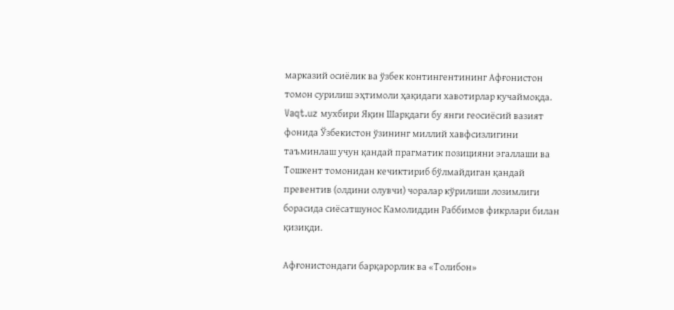марказий осиёлик ва ўзбек контингентининг Афғонистон томон сурилиш эҳтимоли ҳақидаги хавотирлар кучаймоқда. Vaqt.uz мухбири Яқин Шарқдаги бу янги геосиёсий вазият фонида Ўзбекистон ўзининг миллий хавфсизлигини таъминлаш учун қандай прагматик позицияни эгаллаши ва Тошкент томонидан кечиктириб бўлмайдиган қандай превентив (олдини олувчи) чоралар кўрилиши лозимлиги борасида сиёсатшунос Камолиддин Раббимов фикрлари билан қизиқди.

Афғонистондаги барқарорлик ва «Толибон»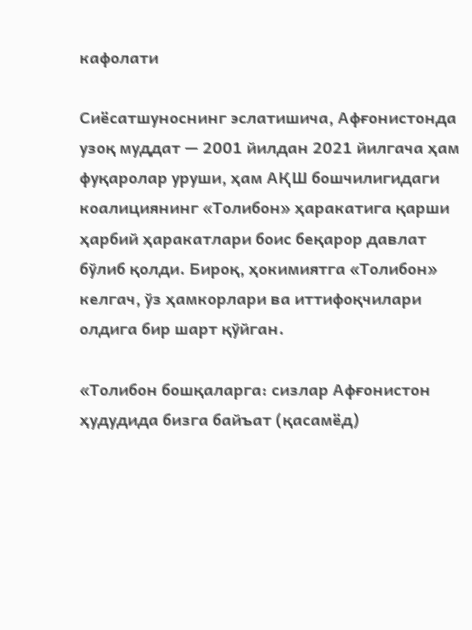кафолати

Сиёсатшуноснинг эслатишича, Афғонистонда узоқ муддат — 2001 йилдан 2021 йилгача ҳам фуқаролар уруши, ҳам АҚШ бошчилигидаги коалициянинг «Толибон» ҳаракатига қарши ҳарбий ҳаракатлари боис беқарор давлат бўлиб қолди. Бироқ, ҳокимиятга «Толибон» келгач, ўз ҳамкорлари ва иттифоқчилари олдига бир шарт қўйган.

«Толибон бошқаларга: сизлар Афғонистон ҳудудида бизга байъат (қасамёд)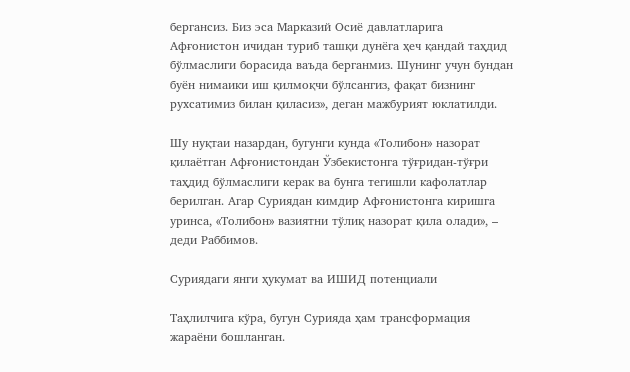бергансиз. Биз эса Марказий Осиё давлатларига Афғонистон ичидан туриб ташқи дунёга ҳеч қандай таҳдид бўлмаслиги борасида ваъда берганмиз. Шунинг учун бундан буён нимаики иш қилмоқчи бўлсангиз, фақат бизнинг рухсатимиз билан қиласиз», деган мажбурият юклатилди.

Шу нуқтаи назардан, бугунги кунда «Толибон» назорат қилаётган Афғонистондан Ўзбекистонга тўғридан-тўғри таҳдид бўлмаслиги керак ва бунга тегишли кафолатлар берилган. Агар Суриядан кимдир Афғонистонга киришга уринса, «Толибон» вазиятни тўлиқ назорат қила олади», – деди Раббимов.

Суриядаги янги ҳукумат ва ИШИД потенциали

Таҳлилчига кўра, бугун Сурияда ҳам трансформация жараёни бошланган.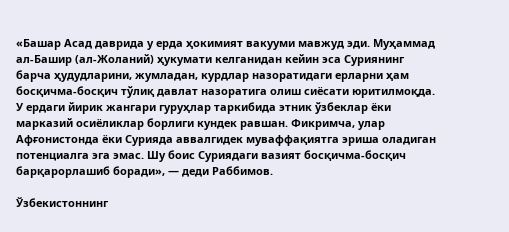«Башар Асад даврида у ерда ҳокимият вакууми мавжуд эди. Муҳаммад ал-Башир (ал-Жоланий) ҳукумати келганидан кейин эса Суриянинг барча ҳудудларини, жумладан, курдлар назоратидаги ерларни ҳам босқичма-босқич тўлиқ давлат назоратига олиш сиёсати юритилмоқда. У ердаги йирик жангари гуруҳлар таркибида этник ўзбеклар ёки марказий осиёликлар борлиги кундек равшан. Фикримча, улар Афғонистонда ёки Сурияда аввалгидек муваффақиятга эриша оладиган потенциалга эга эмас. Шу боис Суриядаги вазият босқичма-босқич барқарорлашиб боради», — деди Раббимов.

Ўзбекистоннинг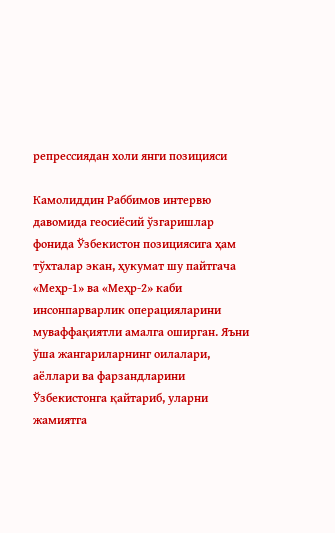репрессиядан холи янги позицияси

Камолиддин Раббимов интервю давомида геосиёсий ўзгаришлар фонида Ўзбекистон позициясига ҳам тўхталар экан, ҳукумат шу пайтгача «Меҳр-1» ва «Меҳр-2» каби инсонпарварлик операцияларини муваффақиятли амалга оширган. Яъни ўша жангариларнинг оилалари, аёллари ва фарзандларини Ўзбекистонга қайтариб, уларни жамиятга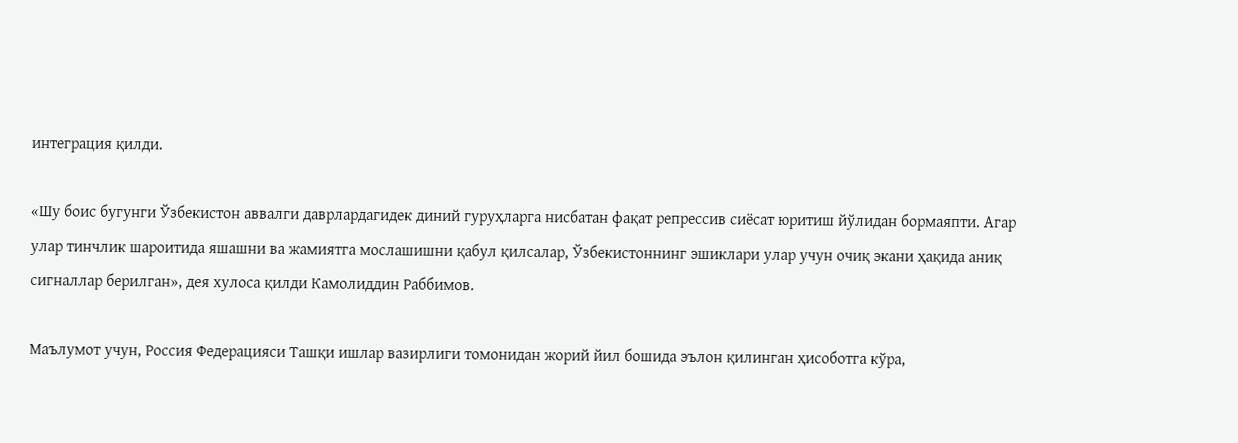интеграция қилди.

«Шу боис бугунги Ўзбекистон аввалги даврлардагидек диний гуруҳларга нисбатан фақат репрессив сиёсат юритиш йўлидан бормаяпти. Агар улар тинчлик шароитида яшашни ва жамиятга мослашишни қабул қилсалар, Ўзбекистоннинг эшиклари улар учун очиқ экани ҳақида аниқ сигналлар берилган», дея хулоса қилди Камолиддин Раббимов.

Маълумот учун, Россия Федерацияси Ташқи ишлар вазирлиги томонидан жорий йил бошида эълон қилинган ҳисоботга кўра,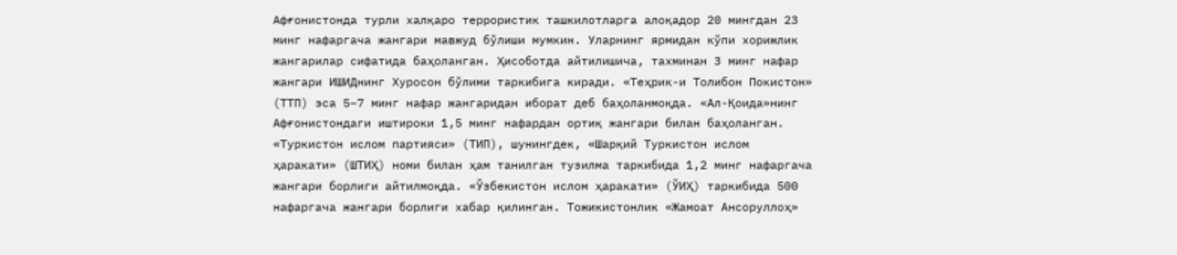Афғонистонда турли халқаро террористик ташкилотларга алоқадор 20 мингдан 23 минг нафаргача жангари мавжуд бўлиши мумкин. Уларнинг ярмидан кўпи хорижлик жангарилар сифатида баҳоланган. Ҳисоботда айтилишича, тахминан 3 минг нафар жангари ИШИДнинг Хуросон бўлими таркибига киради. «Теҳрик-и Толибон Покистон» (ТТП) эса 5–7 минг нафар жангаридан иборат деб баҳоланмоқда. «Ал-Қоида»нинг Афғонистондаги иштироки 1,5 минг нафардан ортиқ жангари билан баҳоланган. «Туркистон ислом партияси» (ТИП), шунингдек, «Шарқий Туркистон ислом ҳаракати» (ШТИҲ) номи билан ҳам танилган тузилма таркибида 1,2 минг нафаргача жангари борлиги айтилмоқда. «Ўзбекистон ислом ҳаракати» (ЎИҲ) таркибида 500 нафаргача жангари борлиги хабар қилинган. Тожикистонлик «Жамоат Ансоруллоҳ»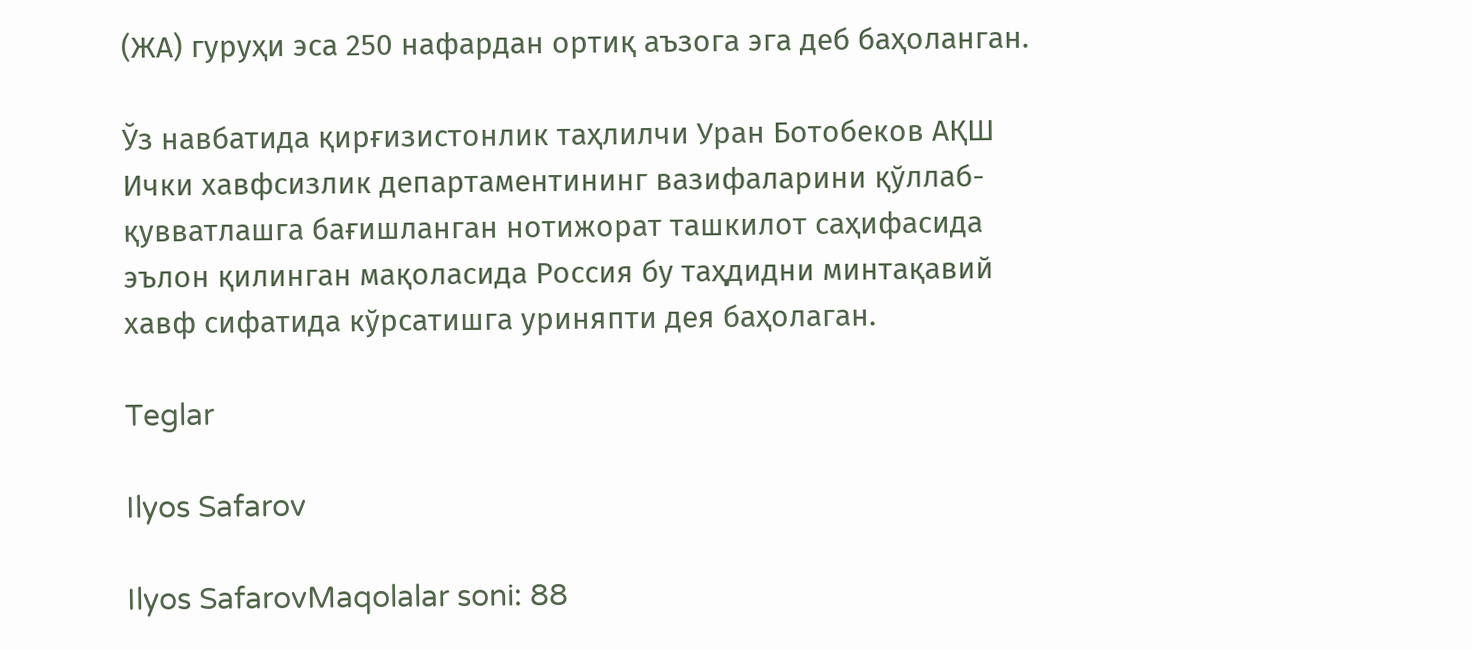(ЖА) гуруҳи эса 250 нафардан ортиқ аъзога эга деб баҳоланган.

Ўз навбатида қирғизистонлик таҳлилчи Уран Ботобеков АҚШ Ички хавфсизлик департаментининг вазифаларини қўллаб-қувватлашга бағишланган нотижорат ташкилот саҳифасида эълон қилинган мақоласида Россия бу таҳдидни минтақавий хавф сифатида кўрсатишга уриняпти дея баҳолаган.

Teglar

Ilyos Safarov

Ilyos SafarovMaqolalar soni: 88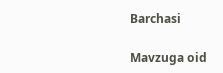Barchasi

Mavzuga oid